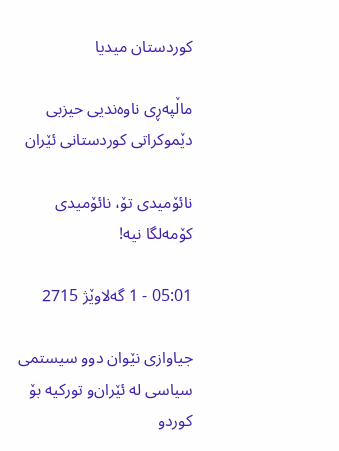کوردستان میدیا

ماڵپەڕی ناوەندیی حیزبی دێموکراتی کوردستانی ئێران

نائۆمیدی‌ تۆ، نائۆمیدی‌ كۆمه‌لگا نیه‌!

05:01 - 1 گەلاوێژ 2715

جیاوازی‌ نێوان دوو سیستمی‌ سیاسی‌ له‌ ئێران‌و توركیه‌ بۆ كورد‌و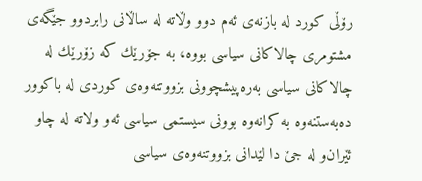رۆڵی‌ كورد له‌ بازنه‌ی‌ ئه‌م دوو وڵاته‌ له‌ ساڵانی‌ رابردوو جێگه‌ی‌ مشتومری‌ چالاكانی‌ سیاسی‌ بووه‌، به‌ جۆرێك كه‌ زۆرێك له‌ چالاكانی‌ سیاسی‌ به‌ره‌پیشچوونی‌ بزووتنه‌وه‌ی‌ كوردی‌ له‌ باكوور ده‌به‌ستنه‌وه‌ به‌ كرانه‌وه‌ بوونی‌ سیستمی‌ سیاسی‌ ئه‌و ولاته‌ له‌ چاو ئێران‌و له‌ جێ‌ دا لێدانی‌ بزووتنه‌وه‌ی‌ سیاسی‌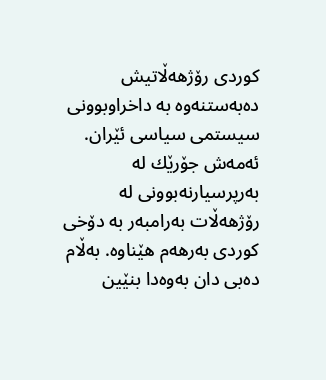كوردی‌ رۆژهه‌ڵاتیش ده‌به‌ستنه‌وه‌ به‌ داخراوبوونی‌ سیستمی‌ سیاسی‌ ئێران. ئه‌مه‌ش جۆرێك له‌ به‌رپرسیارنه‌بوونی‌ له‌ رۆژهه‌ڵات به‌رامبه‌ر به‌ دۆخی‌ كوردی‌ به‌رهه‌م هێناوه‌. به‌ڵام ده‌بی‌ دان به‌وه‌دا بنێین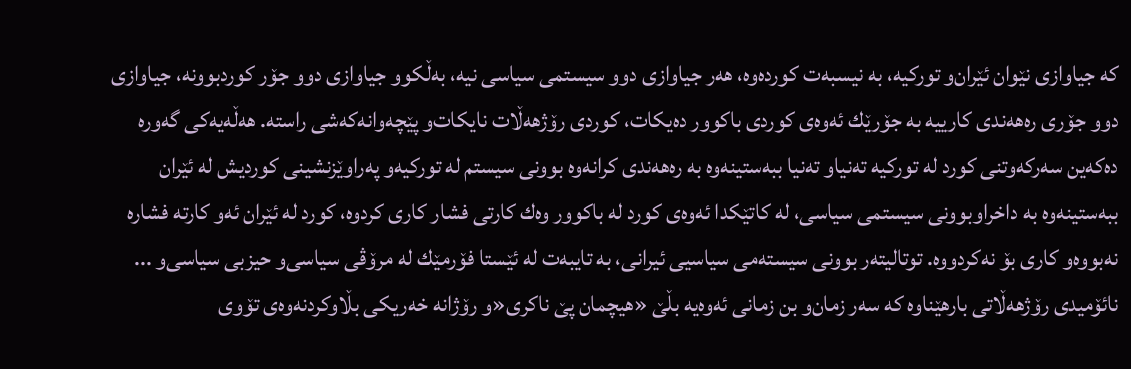كه‌ جیاوازی‌ نێوان ئێران‌و توركیه‌، به‌ نیسبه‌ت كورده‌وه‌، هه‌ر جیاوازی‌ دوو سیستمی‌ سیاسی‌ نیه‌، به‌ڵكوو جیاوازی‌ دوو جۆر كوردبوونه‌، جیاوازی‌ دوو جۆری‌ ره‌هه‌ندی‌ كارییه‌ به‌ جۆرێك ئه‌وه‌ی‌ كوردی‌ باكوور ده‌یكات، كوردی‌ رۆژهه‌ڵات نایكات‌و پێچه‌وانه‌كه‌شی‌ راسته‌. هه‌ڵه‌یه‌كی‌ گه‌وره‌ ده‌كه‌ین سه‌ركه‌وتنی‌ كورد له‌ توركیه‌ ته‌نیاو‌ ته‌نیا ببه‌ستینه‌وه‌ به‌ ره‌هه‌ندی‌ كرانه‌وه‌ بوونی‌ سیستم له‌ توركیه‌‌و په‌راوێزنشینی‌ كوردیش له‌ ئێران ببه‌ستینه‌وه‌ به‌ داخراوبوونی‌ سیستمی‌ سیاسی‌، له‌ كاتێكدا ئه‌وه‌ی‌ كورد له‌ باكوور وه‌ك كارتی‌ فشار كاری‌ كردوه‌، كورد له‌ ئێران ئه‌و كارته‌ فشاره‌ نه‌بووه‌و كاری‌ بۆ نه‌كردووه‌. توتالیته‌ر بوونی‌ سیسته‌می‌ سیاسیی‌ ئیرانی‌، به‌ تایبه‌ت له‌ ئێستا فۆرمێك له‌ مرۆڤی‌ سیاسی‌‌و حیزبی‌ سیاسی‌‌و ... نائۆمیدی‌ رۆژهه‌ڵاتی‌ بارهێناوه‌ كه‌ سه‌ر زمان‌و بن زمانی‌ ئه‌وه‌یه‌ بڵێ‌ «هیچمان پێ‌ ناكری‌«و رۆژانه‌ خه‌ریكی‌ بڵاوكردنه‌وه‌ی‌ تۆوی‌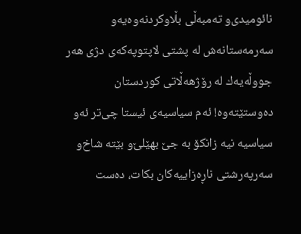نائومیدی‌و ته‌مبه‌ڵی‌ بڵاوكردنه‌وه‌یه‌‌و سه‌رمه‌ستانه‌ش له‌ پشتی‌ لاپتوپه‌كه‌ی دژی‌ هه‌ر جووڵه‌یه‌ك له‌ رۆژهه‌ڵاتی‌ كوردستان ده‌وستێته‌وه‌! ئه‌م سیاسیه‌ی‌ ئیستا چی‌‌تر ئه‌و سیاسیه‌ نیه‌ زانكۆ به‌ جێ‌ بهێلێ‌‌و بێته‌ شاخ‌و سه‌رپه‌رشتی‌ ناڕه‌زاییه‌كان بكات، ده‌ست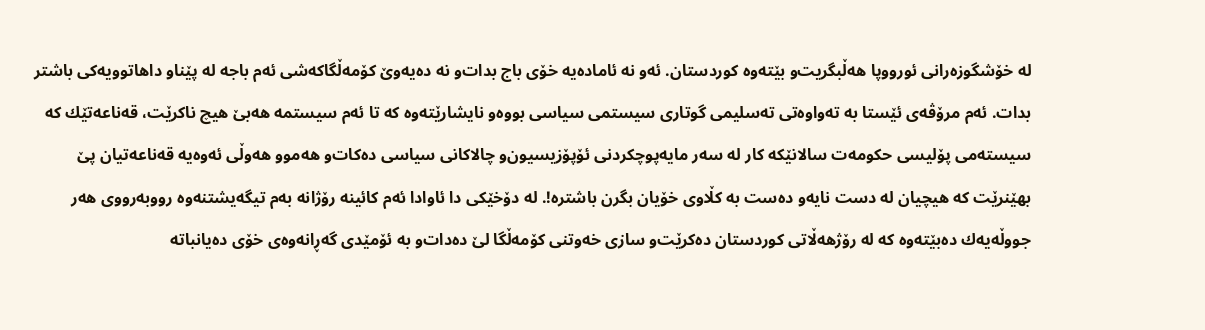له‌ خۆشگوزه‌رانی‌ ئورووپا هه‌ڵبگریت‌و بێته‌وه‌ كوردستان. ئه‌و نه‌ ئاماده‌یه‌ خۆی‌ باج بدات‌و نه‌ ده‌یه‌وێ‌ كۆمه‌ڵگاكه‌شی‌ ئه‌م باجه‌ له‌ پێناو داهاتوویه‌كی‌ باشتر بدات. ئه‌م مرۆڤه‌ی‌ ئێستا به‌ ته‌واوه‌تی‌ ته‌سلیمی‌ گوتاری‌ سیستمی‌ سیاسی‌ بووه‌و نایشارێته‌وه‌ كه‌ تا ئه‌م سیستمه‌ هه‌بێ‌ هیچ ناكرێت، قه‌ناعه‌تێك كه‌ سیسته‌می‌ پۆلیسی‌ حكومه‌ت سالانێكه‌ كار له‌ سه‌ر مایه‌پوچكردنی‌ ئۆپۆزیسیون‌و چالاكانی‌ سیاسی‌ ده‌كات‌و هه‌موو هه‌وڵی‌ ئه‌وه‌یه‌ قه‌ناعه‌تیان پێ‌ بهێنرێت كه‌ هیچیان له‌ دست نایه‌‌و ده‌ست به‌ كڵاوی‌ خۆیان بگرن باشتره‌!. له‌ دۆخێكی‌ دا ئاوادا ئه‌م كائینه‌ رۆژانه‌ به‌م تیگه‌یشتنه‌وه‌ رووبه‌رووی‌ هه‌ر جووڵه‌یه‌ك ده‌بێته‌وه‌ كه‌ له‌ رۆژهه‌ڵاتی‌ كوردستان ده‌كرێت‌و سازی‌ خه‌وتنی‌ كۆمه‌ڵگا لێ‌ ده‌دات‌و به‌ ئۆمێدی‌ گه‌ڕانه‌وه‌ی‌ خۆی‌ ده‌یانباته‌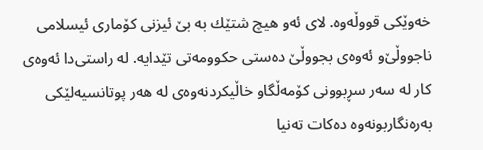خه‌وێكی‌ قووڵه‌وه‌. لای‌ ئه‌و هیچ شتێك به‌ بێ‌ ئیزنی‌ كۆماری‌ ئیسلامی‌ ناجووڵێ‌‌و ئه‌وه‌ی‌ بجووڵێ‌ ده‌ستی‌ حكوومه‌تی‌ تێدایه‌. له‌ راستی‌‌دا ئه‌وه‌ی‌ كار له‌ سه‌ر سڕبوونی‌ كۆمه‌ڵگا‌و خاڵیكردنه‌وه‌ی‌ له‌ هه‌ر پوتانسیه‌لێكی‌ به‌ره‌نگاربونه‌وه‌ ده‌كات ته‌نیا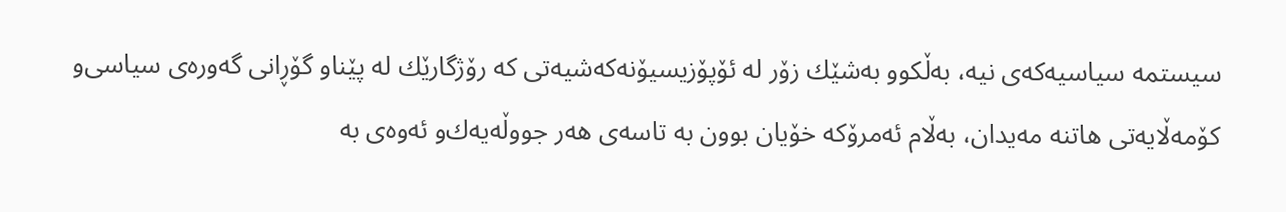سیستمه‌ سیاسیه‌كه‌ی‌ نیه‌، به‌ڵكوو به‌شێك زۆر له‌ ئۆپۆزیسیۆنه‌كه‌شیه‌تی‌ كه‌ رۆژگارێك له‌ پێناو گۆڕانی‌ گه‌وره‌ی‌ سیاسی‌‌و كۆمه‌ڵایه‌تی‌ هاتنه‌ مه‌یدان، به‌ڵام ئه‌مرۆكه‌ خۆیان بوون به‌ تاسه‌ی‌ هه‌ر جووڵه‌یه‌ك‌و ئه‌وه‌ی‌ به‌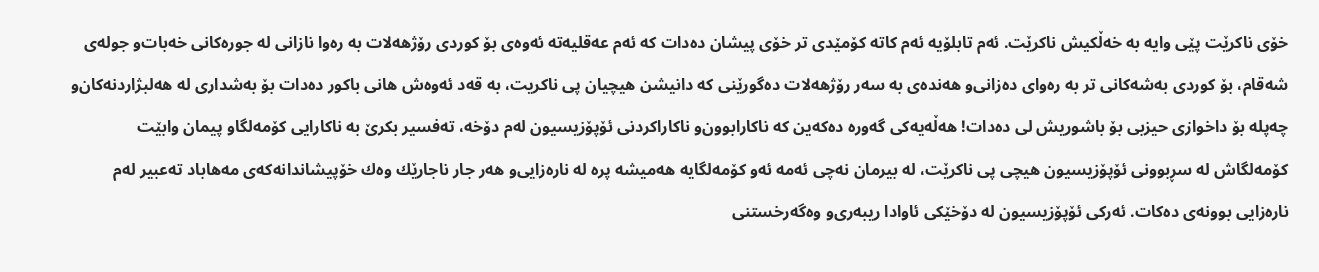خۆی‌ ناكرێت پێی‌ وایه‌ به‌ خه‌ڵكیش ناكرێت. ئه‌م تابلۆیه‌ ئه‌م كاته‌ كۆمێدی‌ تر خۆی‌ پیشان ده‌دات كه‌ ئه‌م عه‌قلیه‌ته‌ ئه‌وه‌ی‌ بۆ كوردی‌ رۆژهه‌لات به‌ ره‌وا نازانی‌ له‌ جوره‌كانی‌ خه‌بات‌و جوله‌ی‌ شه‌قام، بۆ كوردی‌ به‌شه‌كانی‌ تر به‌ ره‌وای‌ ده‌زانی‌‌و هه‌نده‌ی‌ به‌ سه‌ر رۆژهه‌لات ده‌گورێنی‌ كه‌ دانیشن هیچیان پی‌ ناكریت، به‌ قه‌د ئه‌وه‌ش هانی‌ باكور ده‌دات بۆ به‌شداری‌ له‌ هه‌لبژاردنه‌كان‌و چه‌پله‌ بۆ داخوازی‌ حیزبی‌ بۆ باشوريش لی‌ ده‌دات! هه‌ڵه‌یه‌كی‌ گه‌وره‌ ده‌كه‌ین كه‌ ناكارابوون‌و ناكاراكردنی‌ ئۆپۆزیسیون له‌م دۆخه‌، ته‌فسیر بكرێ به‌ ناكارایی‌ كۆمه‌لگا‌و پیمان وابێت كۆمه‌لگاش له‌ سڕبوونی‌ ئۆپۆزیسیون هیچی‌ پی‌ ناكرێت، له‌ بیرمان نه‌چی‌ ئه‌مه‌ ئه‌و كۆمه‌لگایه‌ هه‌میشه‌ پره‌ له‌ ناره‌زایی‌‌و هه‌ر جار ناجارێك وه‌ك خۆپیشاندانه‌كه‌ی‌ مه‌هاباد ته‌عبیر له‌م ناره‌زایی‌ بوونه‌ی‌ ده‌كات. ئه‌ركی‌ ئۆپۆزیسیون له‌ دۆخێكی‌ ئاوادا ریبه‌ری‌‌و وه‌گه‌رخستنی‌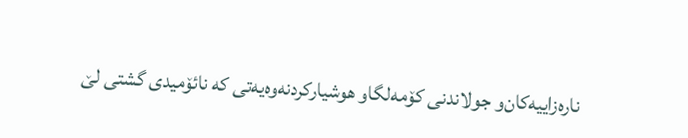ناره‌زاییه‌كان‌و جولاندنی‌ كۆمه‌لگا‌و هوشیاركردنه‌وه‌یه‌تی‌ كه‌ نائۆمیدی‌ گشتی‌ لێ‌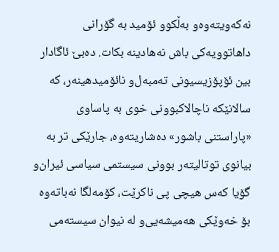نه‌كه‌ویته‌وه‌‌و به‌ڵكوو ئۆمید به‌ گۆرانی‌ داهاتوویه‌كی‌ باش نه‌هادینه‌ بكات. ده‌بێ‌ ئاگادار بین ئۆپۆزیسیونی‌ ته‌مبه‌ل‌و نائۆمیدهینه‌ر، كه‌ سالانێكه‌ ناچالاكبوونی‌ خوی‌ به‌ پاساوی‌ «پاراستنی‌ باشور» ده‌شاریته‌وه‌، جارێكی‌ تر به‌ بیانوی‌ توتالیته‌ر بوونی‌ سیستمی‌ سیاسی‌ ئیران‌و گۆیا كه‌س هیچی‌ پی‌ ناكرێت، كۆمه‌لگا نه‌باته‌وه‌ بۆ خه‌وێكی‌ هه‌میشه‌یی‌‌و له‌ نیوان سیسته‌می‌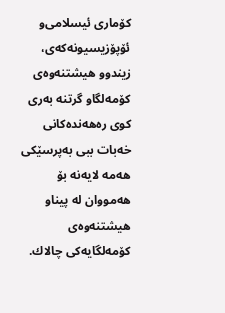كۆماری‌ ئیسلامی‌‌و ئۆپۆزیسیونه‌كه‌ی،‌ زیندوو هیشتنه‌وه‌ی‌ كۆمه‌لگا‌و گرتنه‌ به‌ری‌ كوی‌ ره‌هه‌نده‌كانی‌ خه‌بات ببی‌ به‌پرسێكی‌ هه‌مه‌ لایه‌نه‌ بۆ هه‌مووان له‌ پیناو هیشتنه‌وه‌ی‌ كۆمه‌لگایه‌كی‌ چالاك‌‌.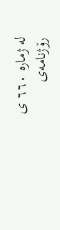لە ژماره‌ ٦٦٠ ی رۆژنامه‌ی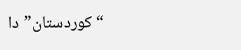“کوردستان”دا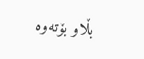بڵاو بۆته‌وه‌